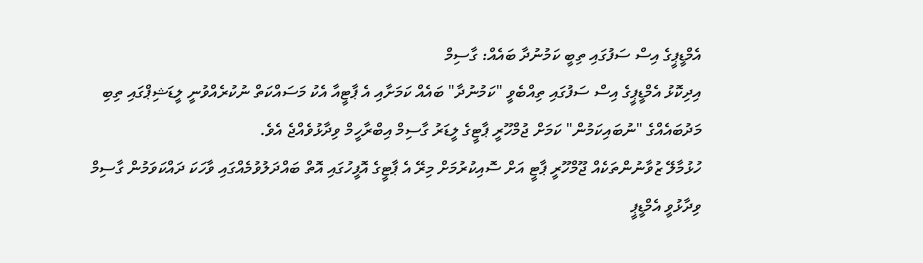އެމްޑީޕީގެ އިސް ސަފުގައި ތިބީ ކަމުނުދާ ބައެއް: ގާސިމް
އިދިކޮޅު އެމްޑީޕީގެ އިސް ސަފުގައި ތިއްބެވީ "ކަމުނުދާ" ބައެއް ކަމަށާއި އެ ޕާޓީއާ އެކު މަސައްކަތް ނުކުރެއްވުނީ ލީޑަޝިޕްގައި ތިބި މަދުބައެއްގެ "ނުބައިކަމުން" ކަމަށް ޖުމްހޫރީ ޕާޓީގެ ލީޑަރު ގާސިމް އިބްރާހީމް ވިދާޅުވެއްޖެ އެވެ.
ހުޅުމާލޭ ޒުވާނުންތަކެއް ޖޫމްހޫރީ ޕާޓީ އަށް ސޮއިކުރުމަށް މިރޭ އެ ޕާޓީގެ އޮފީހުގައި އޮތް ބައްދަލުވުމެއްގައި ވާހަކަ ދައްކަވަމުން ގާސިމް ވިދާޅުވީ އެމްޑީޕީ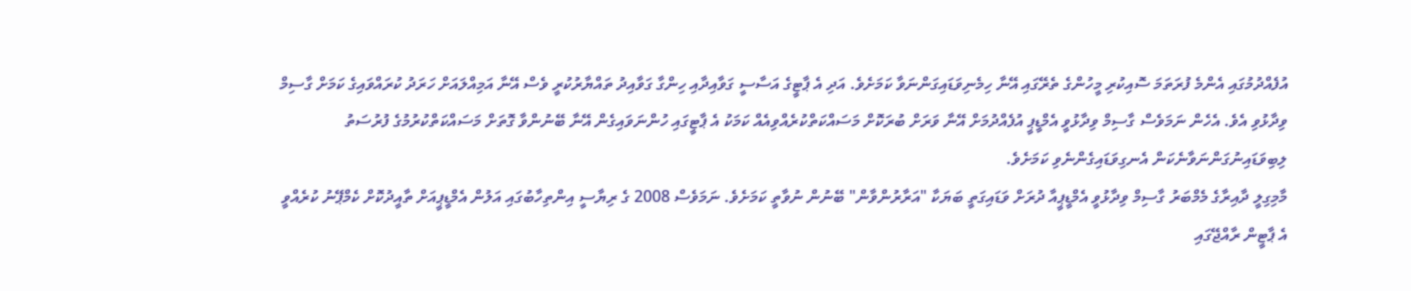އުފެއްދުމުގައި އެންމެ ފުރަތަމަ ސޮއިކުރި މީހުންގެ ތެރޭގައި އޭނާ ހިމެނިވަޑައިގަންނަވާ ކަމަށެވެ. އަދި އެ ޕާޓީގެ އަސާސީ ގަވާއިދާއި ހިންގާ ގަވާއިދު ތައްޔާރުކުރީ ވެސް އޭނާ އަމިއްލައަށް ހަރަދު ކުރައްވައިގެ ކަމަށް ގާސިމް ވިދާޅުވި އެވެ. އެހެން ނަމަވެސް ގާސިމް ވިދާޅުވީ އެމްޑީޕީ އުފެއްދުމަށް އޭނާ ވަރަށް ބުރަކޮށް މަސައްކަތްކުރެއްވިއެއް ކަމަކު އެ ޕާޓީގައި ހުންނަވައިގެން އޭނާ ބޭނުންވާ ގޮތަށް މަސައްކަތްކުރުމުގެ ފުރުސަތު ލިބިވަޑައިނުގަންނަވާނެކަން އެނގިވަޑައިގެންނެވި ކަމަށެވެ.
މާމިގިލީ ދާއިރާގެ މެމްބަރު ގާސިމް ވިދާޅުވީ އެމްޑީޕީއާ ދުރަށް ވަޑައިގަތީ ބަޔަކާ "އަރާރުންވާން" ބޭނުން ނުވާތީ ކަމަށެވެ. ނަމަވެސް 2008 ގެ ރިޔާސީ އިންތިހާބުގައި އަލުން އެމްޑީޕީއަށް ތާއީދުކޮށް ކެމްޕޭނު ކުރެއްވީ އެ ޕާޓީން ރާއްޖޭގައި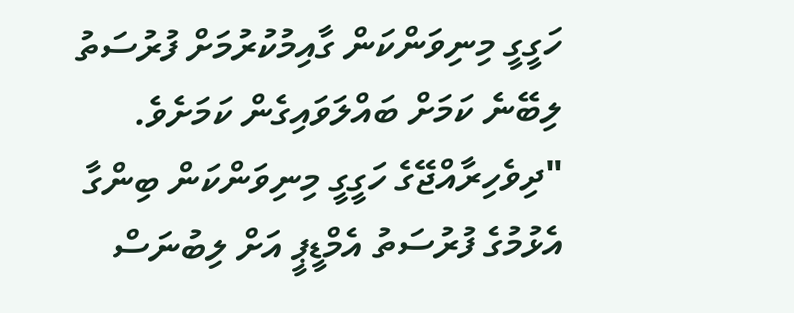ހަގީގީ މިނިވަންކަން ގާއިމުކުރުމަށް ފުރުސަތު ލިބޭނެ ކަމަށް ބައްލަވައިގެން ކަމަށެވެ.
"ދިވެހިރާއްޖޭގެ ހަގީގީ މިނިވަންކަން ބިންގާ އެޅުމުގެ ފުރުސަތު އެމްޑީޕީ އަށް ލިބުނަސް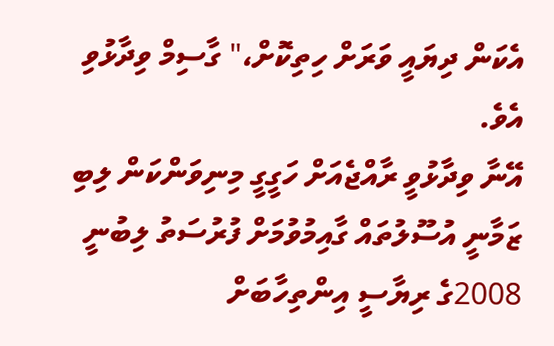އެކަން ދިޔައީ ވަރަށް ހިތިކޮށް،" ގާސިމް ވިދާޅުވި އެވެ.
އޭނާ ވިދާޅުވީ ރާއްޖެއަށް ހަގީގީ މިނިވަންކަން ލިބި ޒަމާނީ އުސޫލުތައް ގާއިމުވުމަށް ފުރުސަތު ލިބުނީ 2008ގެ ރިޔާސީ އިންތިހާބަށް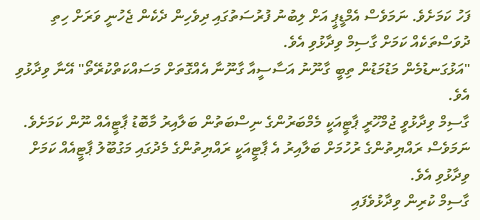ފަހު ކަމަށެވެ. ނަމަވެސް އެމްޑީޕީ އަށް ލިބުނު ފުރުސަތުގައި ދިވެހިން ދެކެން ޖެހުނީ ވަރަށް ހިތި ދުވަސްތަކެއް ކަމަށް ގާސިމް ވިދާޅުވި އެވެ.
"އަޅުގަނޑުމެން މަޑުމަޑުން ތިބީ ގާނޫނު އަސާސީއާ ގާނޫނާ އެއްގޮތަށް މަސައްކަތްކުރޭތޯ" އޭނާ ވިދާޅުވި އެވެ.
ގާސިމް ވިދާޅުވީ ޖުމްހޫރީ ޕާޓީއަކީ މެމްބަރުންގެ ނިސްބަތުން ބަލާއިރު މާބޮޑު ޕާޓީއެއް ނޫން ކަމަށެވެ. ނަމަވެސް ރައްޔިތުންގެ ރުހުމަށް ބަލާއިރު އެ ޕާޓީއަކީ ރައްޔިތުންގެ މެދުގައި މަގުބޫލު ޕާޓީއެއް ކަމަށް ވިދާޅުވި އެވެ.
ގާސިމް ކުރިން ވިދާޅުވެފައި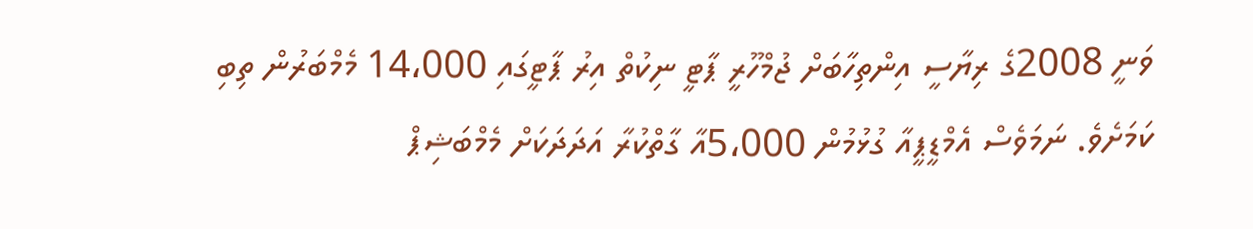ވަނީ 2008ގެ ރިޔާސީ އިންތިހާބަށް ޖުމްހޫރީ ޕާޓީ ނިކުތް އިރު ޕާޓީގައި 14،000 މެމްބަރުން ތިބި ކަމަށެވެ. ނަމަވެސް އެމްޑީޕީއާ ގުޅުމުން 5،000އާ ގާތްކުރާ އަދަދަކަށް މެމްބަޝިޕް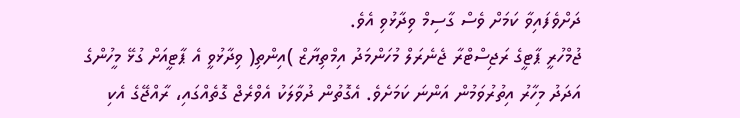ދަށްވެފައިވާ ކަމަށް ވެސް ގާސިމް ވިދާޅުވި އެވެ.
ޖުމްހުރީ ޕާޓީގެ ރަޖިސްޓްރާ ޖެނެރަލް މުހަންމަދު އިމްތިޔާޒް )އިންތި( ވިދާޅުވީ އެ ޕާޓީއަށް ގުޅޭ މީހުންގެ އަދަދު މިހާރު އިތުރުވަމުން އަންނަ ކަމަށެވެ. އެގޮތުން ދުވާލަކު އެވްރެޖް ގޮތެއްގައި، ރާއްޖޭގެ އެކި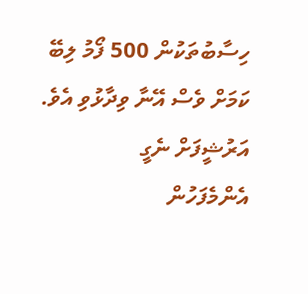ހިސާބުތަކުން 500 ފޯމު ލިބޭ ކަމަށް ވެސް އޭނާ ވިދާޅުވި އެވެ.
އަރުޝީފަށް ނެގީ
އެންމެފަހުން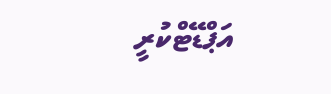އަޕްޑޭޓްކުރީ